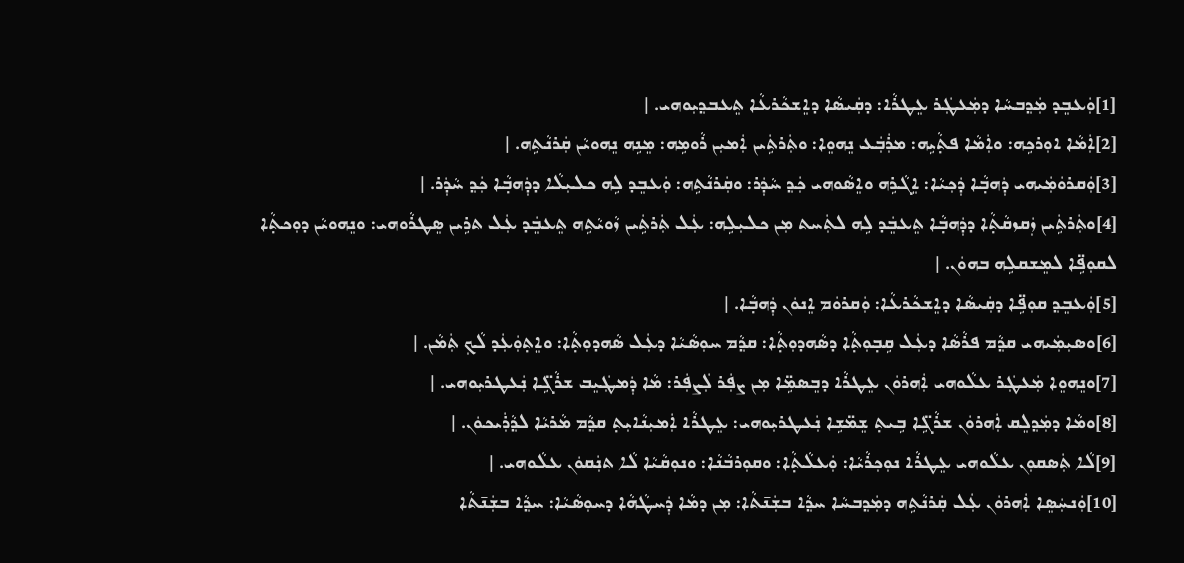[1]ܘܲܥܒܸܕ ܡܲܕ݂ܒܚܵܐ ܕܡܲܥܛܲܪ ܥܸܛܪܵܐ: ܕܩܲܝܣܵܐ ܕܐܸܫܟܵܪܥܵܐ ܬܸܥܒܕ݂ܝܼܘܗܝ. |
[2]ܐܲܡܵܐ ܐܘܼܪܟܹܗ: ܘܐܲܡܵܐ ܦܬ݂ܵܝܹܗ: ܡܪܲܒܲܥ ܢܸܗܘܸܐ: ܘܬܲܪܬܹܿܝܢ ܐܲܡܝܼܢ ܪܵܘܡܹܗ: ܡܸܢܹܗ ܢܸܗܘܝܵܢ ܩܲܪܢܵܬܹܗ. |
[3]ܘܲܩܪܘܿܡܲܝܗܝ ܕܲܗܒ݂ܵܐ ܕܲܟ݂ܝܵܐ: ܐܸܓܵܪܹܗ ܘܐܸܣܵܘܗܝ ܟܲܕ݂ ܚܵܕܲܪ: ܘܩܲܪܢܵܬܹܗ: ܘܲܥܒܸܕ ܠܹܗ ܟܠܝܼܠܵܐ ܕܕܲܗܒ݂ܵܐ ܟܲܕ݂ ܚܵܕܲܪ. |
[4]ܘܬܲܪܬܹܿܝܢ ܙܲܩܙܩܵܬ݂ܵܐ ܕܕܲܗܒ݂ܵܐ ܬܸܥܒܸܿܕ ܠܹܗ ܠܬܲܚܬ ܡܼܢ ܟܠܝܼܠܹܗ: ܥܲܠ ܬܲܪܬܹܿܝܢ ܙܵܘܝܵܬܹܗ ܬܸܥܒܸܿܕ ܥܲܠ ܬܪܹܝܢ ܣܸܛܪܵܘܗܝ: ܘܢܸܗܘܝܵܢ ܕܘܼܟܬ݂ܵܐ ܠܩܘܼܦܹ̈ܐ ܠܡܸܫܩܠܹܗ ܒܗܘܿܢ. |
[5]ܘܲܥܒܸܕ݂ ܩܘܼܦܹ̈ܐ ܕܩܲܝܣܵܐ ܕܐܸܫܟܵܪܥܵܐ: ܘܲܩܪܘܿܡ ܐܸܢܘܿܢ ܕܲܗܒ݂ܵܐ. |
[6]ܘܣܝܼܡܲܝܗܝ ܩܕ݂ܵܡ ܦܪܵܣܵܐ ܕܥܲܠ ܩܹܒ݂ܘܼܬ݂ܵܐ ܕܣܵܗܕܘܼܬ݂ܵܐ: ܩܕ݂ܵܡ ܚܘܼܣܵܝܵܐ ܕܥܲܠ ܣܵܗܕܘܼܬ݂ܵܐ: ܘܐܸܬ݂ܘܲܥܲܕ ܠܵܟ݂ ܬܲܡܵܢ. |
[7]ܘܢܸܗܘܸܐ ܡܲܥܛܲܪ ܥܠܵܘܗܝ ܐܲܗܪܘܿܢ ܥܸܛܪܵܐ ܕܒܸܣܡܹ̈ܐ ܡܼܢ ܨܦܲܪ ܠܲܨܦܲܪ: ܡܵܐ ܕܲܡܛܲܝܸܒ ܫܪܵܓܹ̈ܐ ܢܲܥܛܪܝܼܘܗܝ. |
[8]ܘܡܵܐ ܕܡܲܕ݂ܠܸܩ ܐܲܗܪܘܿܢ ܫܪܵܓܹ̈ܐ ܒܹܝܬ݂ ܫܸܡ̈ܫܹܐ ܢܲܥܛܪܝܼܘܗܝ: ܥܸܛܪܵܐ ܐܲܡܝܼܢܵܐܝܼܬ݂ ܩܕ݂ܵܡ ܡܵܪܝܵܐ ܠܕ݂ܵܪܲܝܟܘܿܢ. |
[9]ܠܵܐ ܬܲܣܩܘܼܢ ܥܠܵܘܗܝ ܥܸܛܪܵܐ ܢܘܼܟ݂ܪܵܝܵܐ: ܘܲܥܠܵܬ݂ܵܐ: ܘܩܘܼܪܒܵܢܵܐ: ܘܢܘܼܩܵܝܵܐ ܠܵܐ ܬܢܲܩܘܿܢ ܥܠܵܘܗܝ. |
[10]ܘܲܢܚܲܣܸܐ ܐܲܗܪܘܿܢ ܥܲܠ ܩܲܪܢܵܬܹܗ ܕܡܲܕ݂ܒܚܵܐ ܚܕ݂ܵܐ ܒܫܲܢ̄ܬܵܐ: ܡܼܢ ܕܡܵܐ ܕܲܚܛܵܗܵܐ ܕܚܘܼܣܵܝܵܐ: ܚܕ݂ܵܐ ܒܫܲܢ̄ܬܵܐ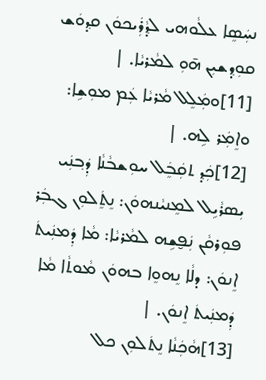ܢܚܲܣܸܐ ܥܠܵܘܗܝ ܠܕ݂ܵܪܲܝܟܘܿܢ ܩܕ݂ܘܿܫ ܩܘܼܕ݂ܫܝܼܢ ܗ̄ܘܼ ܠܡܵܪܝܵܐ. |
[11]ܘܡܲܠܸܠ ܡܵܪܝܵܐ ܥܲܡ ܡܘܼܫܹܐ: ܘܐܸܡܲܪ ܠܹܗ. |
[12]ܟܲܕ݂ ܬܩܲܒܸܿܠ ܚܘܼܫܒܵܢܵܐ ܕܲܒ݂ܢܲܝ ܝܼܣܪܵܝܹܠ ܠܡܸܢܝܵܢܗܘܿܢ: ܢܸܬܸܿܠܘܼܢ ܓܒܲܪ ܦܘܼܪܩܵܢ ܢܲܦ̮ܫܹܗ ܠܡܵܪܝܵܐ: ܡܵܐ ܕܲܡܢܲܝܬܿ ܐܸܢܘܿܢ: ܕܠܵܐ ܢܸܗܘܸܐ ܒܗܘܿܢ ܡܵܘܬܵܐ ܡܵܐ ܕܲܡܢܲܝܬܿ ܐܸܢܘܿܢ. |
[13]ܗܵܟܲܢܵܐ ܢܸܬܿܠܘܼܢ ܟܠ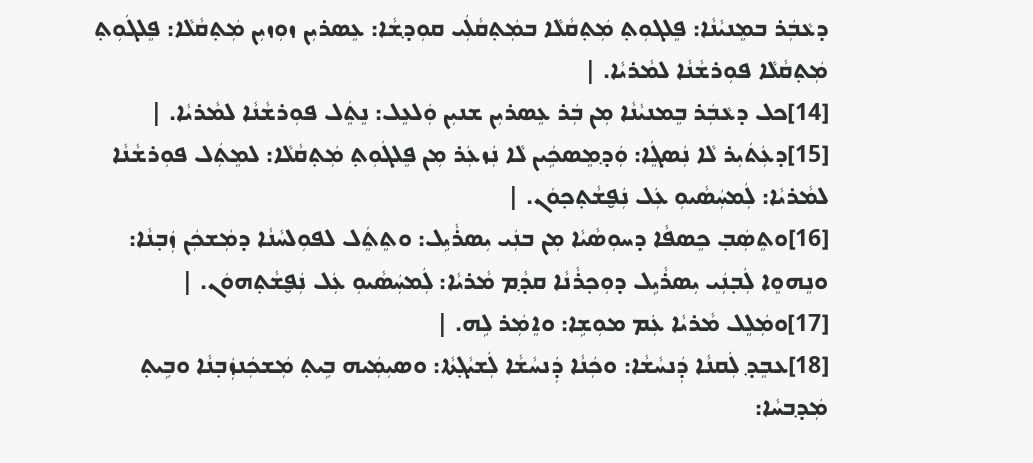ܕܥܵܒܲܪ ܒܡܸܢܝܵܢܵܐ: ܦܸܠܓܘܼܬ݂ ܡܲܬ݂ܩܵܠܵܐ ܒܡܲܬ݂ܩܵܠܲܝ ܩܘܼܕ݂ܫܵܐ: ܥܸܣܪܝܼܢ ܙܘܼܙܝܼܢ ܡܲܬ݂ܩܵܠܵܐ: ܦܸܠܓܿܘܼܬ݂ ܡܲܬ݂ܩܵܠܵܐ ܦܘܼܪܫܵܢܵܐ ܠܡܵܪܝܵܐ. |
[14]ܟܠ ܕܥܵܒܲܪ ܒܸܡܢܝܵܢܵܐ ܡܼܢ ܒܲܪ ܥܸܣܪܝܼܢ ܫܢܝܼܢ ܘܲܠܥܸܠ: ܢܸܬܸܿܠ ܦܘܼܪܫܵܢܵܐ ܠܡܵܪܝܵܐ. |
[15]ܕܥܲܬܿܝܼܪ ܠܵܐ ܢܲܣܓܸܿܐ: ܘܲܕ݂ܡܸܣܟܹܿܝܢ ܠܵܐ ܢܲܙܥܲܪ ܡܼܢ ܦܸܠܓܿܘܼܬ݂ ܡܲܬ݂ܩܵܠܵܐ: ܠܡܸܬܲܠ ܦܘܼܪܫܵܢܵܐ ܠܡܵܪܝܵܐ: ܠܲܡܚܲܣܵܝܘܼ ܥܲܠ ܢܲܦ̮ܫܵܬ݂ܟ݂ܘܿܢ. |
[16]ܘܬܸܣܲܒ݂ ܟܸܣܦܵܐ ܕܚܘܼܣܵܝܵܐ ܡܼܢ ܒܢܲܝ ܝܼܣܪܵܝܹܠ: ܘܬܸܬܸܿܠ ܠܦܘܼܠܚܵܢܵܐ ܕܡܲܫܟܲܢ ܙܲܒ݂ܢܵܐ: ܘܢܸܗܘܸܐ ܠܲܒ݂ܢܲܝ ܝܼܣܪܵܝܹܠ ܕܘܼܟ݂ܪܵܢܵܐ ܩܕ݂ܵܡ ܡܵܪܝܵܐ: ܠܲܡܚܲܣܵܝܘܼ ܥܲܠ ܢܲܦ̮ܫܵܬ݂ܗܘܿܢ. |
[17]ܘܡܲܠܸܠ ܡܵܪܝܵܐ ܥܲܡ ܡܘܼܫܹܐ: ܘܐܸܡܲܪ ܠܹܗ. |
[18]ܥܒܸܕ݂ ܠܲܩܢܵܐ ܕܲܢܚܵܫܵܐ: ܘܟܲܢܵܐ ܕܲܢܚܵܫܵܐ ܠܲܫܝܵܓ݂ܬܵܐ: ܘܣܝܼܡܲܝܗ ܒܹܝܬ݂ ܡܲܫܟܲܢܙܲܒ݂ܢܵܐ ܘܒܹܝܬ݂ ܡܲܕ݂ܒܚܵܐ: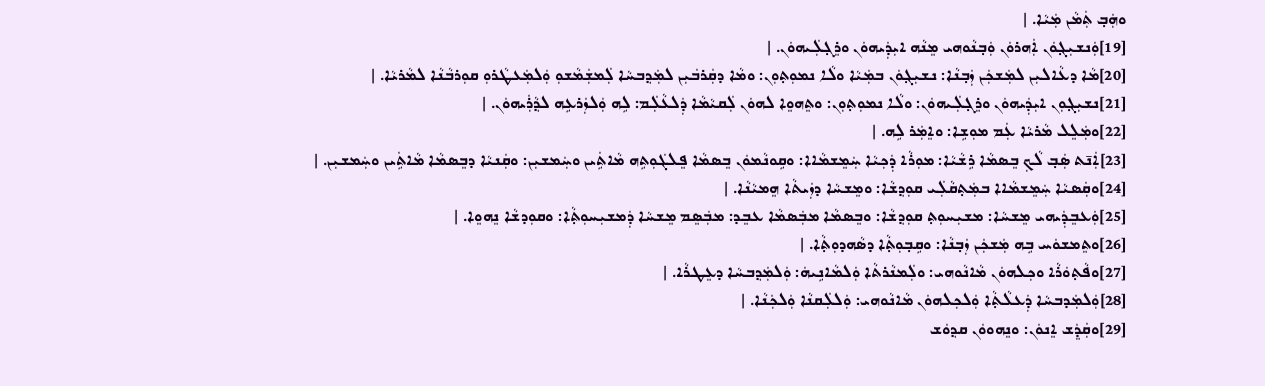ܘܗܲܒ݂ ܬܲܡܵܢ ܡܲܝܵܐ. |
[19]ܘܲܢܫܝܼܓ݂ܘܿܢ ܐܲܗܪܘܿܢ ܘܲܒ݂ܢܵܘܗܝ ܡܸܢܵܗ ܐܝܼܕܲܝܗܘܿܢ ܘܪܸܓ݂ܠܲܝܗܘܿܢ. |
[20]ܡܵܐ ܕܥܵܐܠܝܼܢ ܠܡܲܫܟܲܢ ܙܲܒ݂ܢܵܐ: ܢܫܝܼܓ݂ܘܿܢ ܒܡܲܝܵܐ ܘܠܵܐ ܢܡܘܼܬ݂ܘܼܢ: ܘܡܵܐ ܕܩܲܪܒܿܝܼܢ ܠܡܲܕ݂ܒܚܵܐ ܠܲܡܫܲܡܵܫܘܼ ܘܲܠܡܲܥܛܵܪܘܼ ܩܘܼܪܒܵܢܵܐ ܠܡܵܪܝܵܐ. |
[21]ܢܫܝܼܓ݂ܘܼܢ ܐܝܼܕܲܝܗܘܿܢ ܘܪܸܓ݂ܠܲܝܗܘܿܢ: ܘܠܵܐ ܢܡܘܼܬ݂ܘܼܢ: ܘܬܸܗܘܸܐ ܠܗܘܿܢ ܠܲܩܝܵܡܵܐ ܕܲܠܥܵܠܲܡ: ܠܹܗ ܘܲܠܙܲܪܥܹܗ ܠܕ݂ܵܪܲܝܗܘܿܢ. |
[22]ܘܡܲܠܸܠ ܡܵܪܝܵܐ ܥܲܡ ܡܘܼܫܹܐ: ܘܐܸܡܲܪ ܠܹܗ. |
[23]ܐܲܢ̄ܬ ܣܲܒ݂ ܠܵܟ݂ ܒܸܣܡܵܐ ܪܹܫܵܝܵܐ: ܡܘܼܪܵܐ ܕܲܟ݂ܝܵܐ ܚܲܡܸܫܡܵܐܐ: ܘܩܹܘܢܵܡܘܿܢ ܒܸܣܡܵܐ ܦܸܠܓܿܘܼܬܹܗ ܡܵܐܬܹܿܝܢ ܘܚܲܡܫܝܼܢ: ܘܩܲܢܝܵܐ ܕܒܸܣܡܵܐ ܡܵܐܬܹܿܝܢ ܘܚܲܡܫܝܼܢ. |
[24]ܘܩܲܣܝܵܐ ܚܲܡܸܫܡܵܐܐ ܒܡܲܬ݂ܩܵܠܲܝ ܩܘܼܕ݂ܫܵܐ: ܘܡܸܫܚܵܐ ܕܙܲܝܬܵܐ ܗܸܡܝܵܢܵܐ. |
[25]ܘܲܥܒܸܕܲܝܗܝ ܡܸܫܚܵܐ: ܡܫܝܼܚܘܼܬ݂ ܩܘܼܕ݂ܫܵܐ: ܘܒܸܣܡܵܐ ܡܒܲܣܡܵܐ ܥܒܸܕ: ܡܒܲܣܸܡ ܡܸܫܚܵܐ ܕܲܡܫܝܼܚܘܼܬ݂ܵܐ: ܘܩܘܼܕܫܵܐ ܢܸܗܘܸܐ. |
[26]ܘܬܸܡܫܘܿܚ ܒܹܗ ܡܲܫܟܲܢ ܙܲܒ݂ܢܵܐ: ܘܩܹܒ݂ܘܼܬ݂ܵܐ ܕܣܵܗܕܘܼܬ݂ܵܐ. |
[27]ܘܦܵܬ݂ܘܿܪܵܐ ܘܟ݂ܠܗܘܿܢ ܡܵܐܢܵܘܗܝ: ܘܠܲܡܢܵܪܬܵܐ ܘܲܠܡܵܐܢܹܝܗܿ: ܘܲܠܡܲܕ݂ܒܚܵܐ ܕܥܸܛܪܵܐ. |
[28]ܘܲܠܡܲܕܒܚܵܐ ܕܲܥܠܵܬ݂ܵܐ ܘܲܠܟ݂ܠܗܘܿܢ ܡܵܐܢܵܘܗܝ: ܘܲܠܠܲܩܢܵܐ ܘܲܠܟܲܢܵܐ. |
[29]ܘܩܲܕܸܿܫ ܐܸܢܘܿܢ: ܘܢܸܗܘܘܿܢ ܩܕ݂ܘܿܫ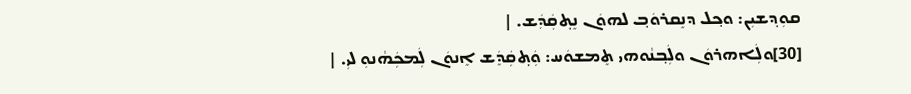ܩܘܼܕ݂ܫܝܼܢ: ܘܟ݂ܠ ܕܢܸܩܪܘܿܒ݂ ܠܗܘܿܢ ܢܸܬ݂ܩܲܕܲܫ. |
[30]ܘܠܲܐܗܪܘܿܢ ܘܠܲܒ݂ܢܵܘܗܝ ܬܸܡܫܘܿܚ: ܘܲܬ݂ܩܲܕܸܿܫ ܐܸܢܘܿܢ ܠܲܡܟܲܗܵܢܘܼ ܠܝܼ. |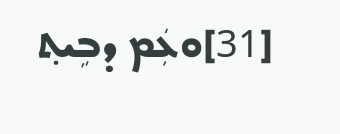[31]ܘܥܲܡ ܕܒܹܝܬ݂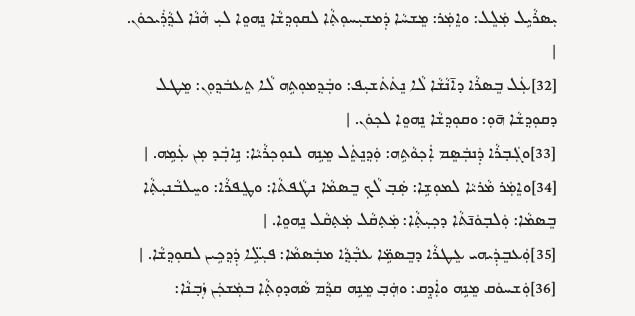ܝܼܣܪܵܝܹܠ ܡܲܠܸܠ: ܘܐܸܡܲܪ: ܡܸܫܚܵܐ ܕܲܡܫܝܼܚܘܼܬ݂ܵܐ ܠܩܘܼܕ݂ܫܵܐ ܢܸܗܘܸܐ ܠܝܼ ܗܵܢܵܐ ܠܕ݂ܵܪܲܝܟܘܿܢ. |
[32]ܥܲܠ ܒܸܣܪܵܐ ܕܐ̄ܢܵܫܵܐ ܠܵܐ ܢܸܬܿܬܿܫܝܼܦ: ܘܒܲܕ݂ܡܘܼܬܹܗ ܠܵܐ ܬܸܥܒܿܕ݂ܘܼܢ: ܡܸܛܠ ܕܩܘܼܕ݂ܫܵܐ ܗ̄ܘܼ: ܘܩܘܼܕ݂ܫܵܐ ܢܸܗܘܸܐ ܠܟ݂ܘܿܢ. |
[33]ܘܓܲܒ݂ܪܵܐ ܕܲܢܒܲܣܸܡ ܐܲܟ݂ܘܵܬܹܗ: ܘܲܕ݂ܢܸܬܸܿܠ ܡܸܢܹܗ ܠܢܘܼܟ݂ܪܵܝܵܐ: ܢܹܐܒܲܕ ܡܼܢ ܥܲܡܹܗ. |
[34]ܘܐܸܡܲܪ ܡܵܪܝܵܐ ܠܡܘܼܫܹܐ: ܣܲܒ݂ ܠܵܟ݂ ܒܸܣܡܵܐ ܢܛܵܦܬܵܐ: ܘܛܸܦܪܵܐ: ܘܚܸܠܒܵܢܝܼܬ݂ܵܐ ܒܸܣܡܵܐ: ܘܲܠܒ݂ܘܿܢ̄ܬܵܐ ܕܟ݂ܝܼܬ݂ܵܐ: ܡܲܬ݂ܩܵܠ ܡܲܬ݂ܩܵܠ ܢܸܗܘܸܐ. |
[35]ܘܲܥܒܸܕܲܝܗܝ ܥܸܛܪܵܐ ܕܒܸܣܡܹ̈ܐ ܥܒ݂ܵܕ݂ܵܐ ܡܒܲܣܡܵܐ: ܦܝܼܠܹ̈ܐ ܕܲܕ݂ܟܹܝܢ ܠܩܘܼܕ݂ܫܵܐ. |
[36]ܘܲܫܚܘܿܩ ܡܸܢܹܗ ܘܐܲܕܸܩ: ܘܗܲܒ݂ ܡܸܢܹܗ ܩܕ݂ܵܡ ܣܵܗܕܘܼܬ݂ܵܐ ܒܡܲܫܟܲܢ ܙܲܒ݂ܢܵܐ: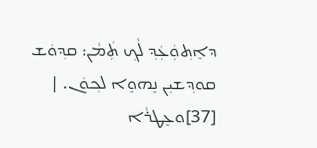ܕܐܸܬ݂ܘܲܥܲܕ݂ ܠܵܟ݂ ܬܲܡܵܢ: ܩܕ݂ܘܿܫ ܩܘܕ݂ܫܝܼܢ ܢܸܗܘܸܐ ܠܟ݂ܘܿܢ. |
[37]ܘܥܸܛܪܵܐ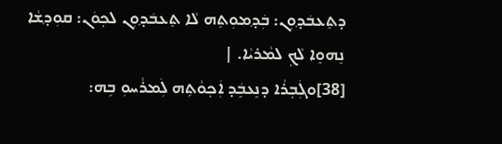ܕܬܸܥܒܿܕ݂ܘܼܢ: ܒܲܕ݂ܡܘܼܬܹܗ ܠܵܐ ܬܸܥܒܿܕ݂ܘܼܢ ܠܟ݂ܘܿܢ: ܩܘܼܕ݂ܫܵܐ ܢܸܗܘܸܐ ܠܵܟ݂ ܠܡܵܪܝܵܐ. |
[38]ܘܓܲܒ݂ܪܵܐ ܕܢܸܥܒܸܿܕ ܐܲܟ݂ܘܵܬܹܗ ܠܲܡܪܵܚܘܼ ܒܹܗ: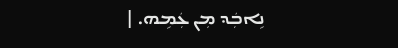ܢܹܐܒܲܕ ܡܼܢ ܥܲܡܹܗ. |